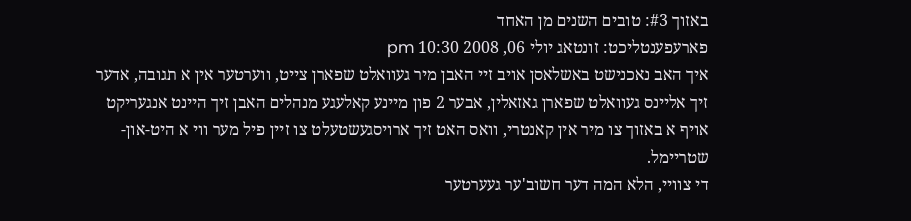באזוך #3: טובים השנים מן האחד
פארעפענטליכט: זונטאג יולי 06, 2008 10:30 pm
איך האב נאכנישט באשלאסן אויב זיי האבן מיר געוואלט שפארן צייט, ווערטער אין א תגובה, אדער זיך אליינס געוואלט שפארן גאזאלין, אבער 2 פון מיינע קאלעגע מנהלים האבן זיך היינט אנגעריקט אויף א באזוך צו מיר אין קאנטרי, וואס האט זיך ארויסגעשטעלט צו זיין פיל מער ווי א היט-און-שטריימל.
די צוויי, הלא המה דער חשוב'ער געערטער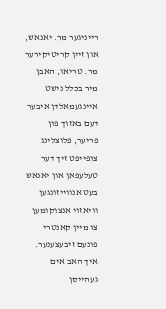רייניגער מר. יאנאש, און זיין קריטיקירער מר. טריאו, האבן מיר בכלל נישט איינגעמאלדן איבער דעם באזוך פון פריער, פלוצלינג צופייפט זיך דער טעלעפאן און יאנאש בעט אנווייזונגען וויאזוי אנצוקומען צו מיין קאנטרי פונעם זיבעצענער. איך האב אים געהייסן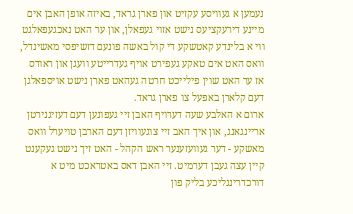נעמען א געוויסע עקזיט און פארן גראד, באיזה אופן האבן אים מיינע דירעקציעס נישט אזוי געפאלן, און ער האט נאכגעפאלגט ווי א בלינדע קאטשקע די קול באשה פונעם דזשיפסי מאשינדל, וואס האט אים טאקע געפירט אויף געדרייטע וועגן און ראודס אז ער האט שוין פילייכט חרטה געהאט פארן נישט אויספאלגן דעם קלארן באפעל צו פארן גראד.
ארום א האלבע שעה דערויף האבן זיי געפונען דעם דעזיגנירטן אריינגאנג, און איך האב זיי צוגעוויזן דעם הארבן טויערל וואס מאשקע - דער געוועזענער ראש הקהל - האט זיך נישט געקענט קיין עצה געבן דערמיט. זיי האבן דאס באטראכט מיט א דורכדרינגליכע בליק פון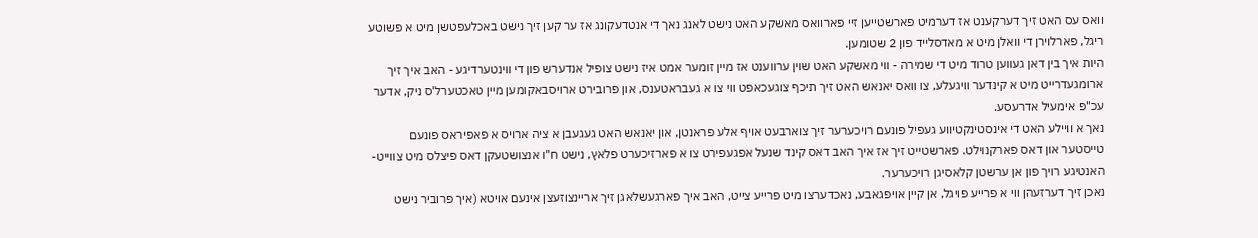וואס עס האט זיך דערקענט אז דערמיט פארשטייען זיי פארוואס מאשקע האט נישט לאנג נאך די אנטדעקונג אז ער קען זיך נישט באכלעפטשן מיט א פשוטע ריגל, פארלוירן די וואלן מיט א מאדסלייד פון 2 שטומען.
היות איך בין דאן געווען טרוד מיט די שמירה - ווי מאשקע האט שוין ערווענט אז מיין זומער אמט איז נישט צופיל אנדערש פון די ווינטערדיגע - האב איך זיך ארומגעדרייט מיט א קינדער וויגעלע, צו וואס יאנאש האט זיך תיכף צוגעכאפט ווי צו א געבראטענס, און פרובירט ארויסבאקומען מיין טאכטערל'ס ניק, אדער עכ"פ אימעיל אדרעסע.
נאך א וויילע האט די אינסטינקטיווע געפיל פונעם רויכערער זיך צוארבעט אויף אלע פראנטן, און יאנאש האט געגעבן א ציה ארויס א פאפיראס פונעם טייסטער און דאס פארקנוילט. פארשטייט זיך אז איך האב דאס קינד שנעל אפגעפירט צו א פארזיכערט פלאץ, נישט ח"ו אנצושטעקן דאס פיצלס מיט צווייט-האנטיגע רויך פון אן ערשטן קלאסיגן רויכערער.
נאכן זיך דערזעהן ווי א פרייע פויגל, אן קיין אויפגאבע, נאכדערצו מיט פרייע צייט, האב איך פארגעשלאגן זיך אריינצוזעצן אינעם אויטא (איך פרוביר נישט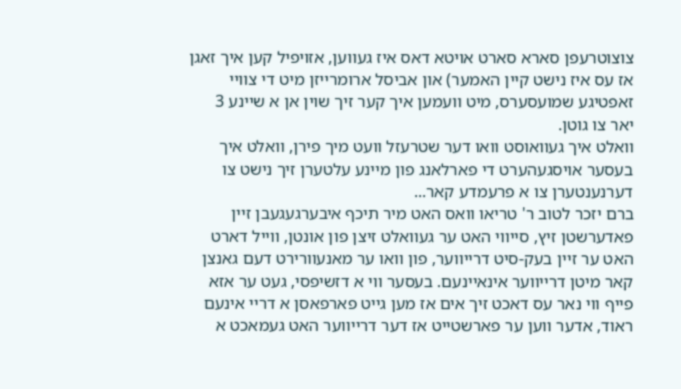צוצוטרעפן סארא סארט אויטא דאס איז געווען, אזויפיל קען איך זאגן אז עס איז נישט קיין האמער) און אביסל ארומרייזן מיט די צוויי זאפטיגע שמועסערס, מיט וועמען איך קער זיך שוין אן א שיינע 3 יאר צו גוטן.
וואלט איך געוואוסט וואו דער שטרעזל וועט מיך פירן, וואלט איך בעסער אויסגעהערט די פארלאנג פון מיינע עלטערן זיך נישט צו דערנענטערן צו א פרעמדע קאר...
ברם יזכר לטוב ר' טריאו וואס האט מיר תיכף איבערגעגעבן זיין פאדערשטן זיץ, סייווי האט ער געוואלט זיצן פון אונטן, ווייל דארט האט ער זיין בעק-סיט דרייווער, פון וואו ער מאנעוורירט דעם גאנצן קאר מיטן דרייווער אינאיינעם. בעסער ווי א דזשיפסי, געט ער אזא פייף ווי נאר עס דאכט זיך אים אז מען גייט פארפאסן א דריי אינעם ראוד, אדער ווען ער פארשטייט אז דער דרייווער האט געמאכט א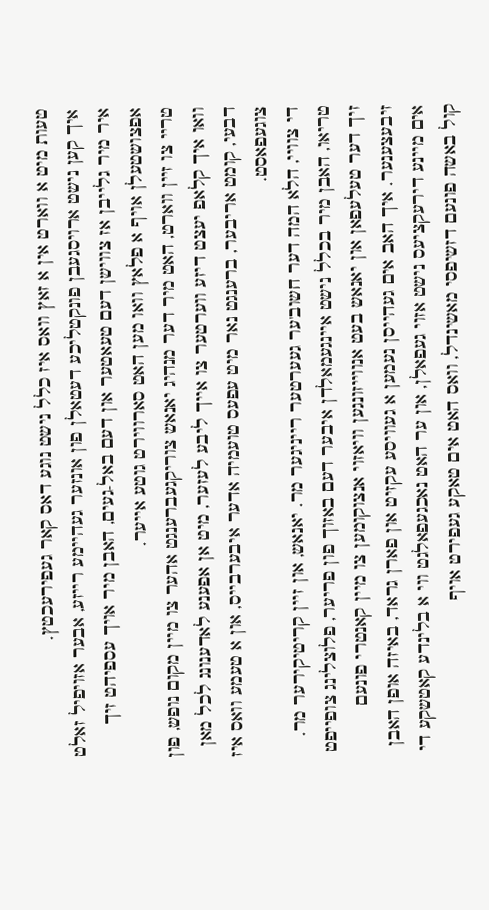טעות מיט א ווארט אין א זאץ וואס איז כלל נישט נוגע דאס קאר געפירעכטץ.
איך קען נישט ארויסגעבן פונקטליכע דעטאלן פון אונזער געהיימע רייזע, אבער אזויפיל זאלט איר מיר גלייבן אז צווישן דעם טעאטער און דעם באל-געים, האבן מיר אויך עספיהט זיך אפצושטעלן אויף א פלאץ וואו מען האט סארווירט גוטע אייער.
טריי צו זיין ווארט, האט מיר דער מנהיג יאנאש צוריקגעברענגט אהער צו מיין מקום נופש, פון וואו איך קלאפ יעצט דיזע ווערטער צו אייך ליבע לעזער, מיט אן אפענע לאדענונג לכל מאן דבעי, קומט אריבער, ברענגט נאר מיט עפעס טועמיה אדער איבערבייס, און א טעמע וואס איז צוגעפאסט.
די צוויי, הלא המה דער חשוב'ער געערטער רייניגער מר. יאנאש, און זיין קריטיקירער מר. טריאו, האבן מיר בכלל נישט איינגעמאלדן איבער דעם באזוך פון פריער, פלוצלינג צופייפט זיך דער טעלעפאן און יאנאש בעט אנווייזונגען וויאזוי אנצוקומען צו מיין קאנטרי פונעם זיבעצענער. איך האב אים געהייסן נעמען א געוויסע עקזיט און פארן גראד, באיזה אופן האבן אים מיינע דירעקציעס נישט אזוי געפאלן, און ער האט נאכגעפאלגט ווי א בלינדע קאטשקע די קול באשה פונעם דזשיפסי מאשינדל, וואס האט אים טאקע געפירט אויף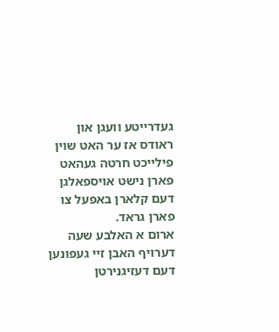געדרייטע וועגן און ראודס אז ער האט שוין פילייכט חרטה געהאט פארן נישט אויספאלגן דעם קלארן באפעל צו פארן גראד.
ארום א האלבע שעה דערויף האבן זיי געפונען דעם דעזיגנירטן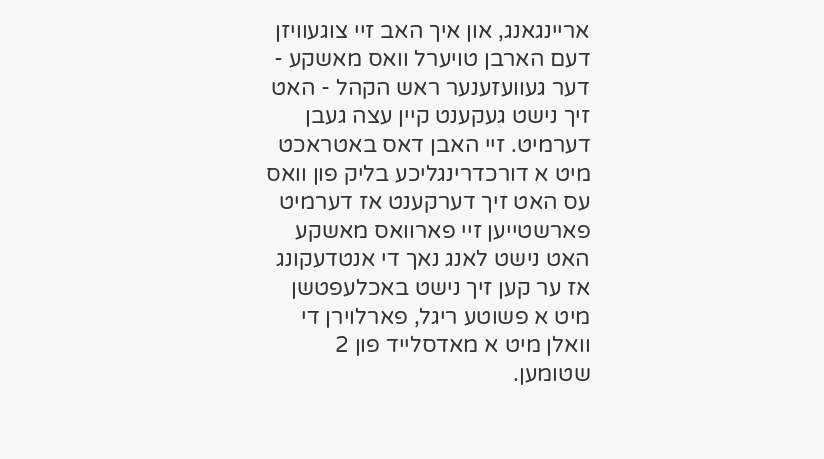אריינגאנג, און איך האב זיי צוגעוויזן דעם הארבן טויערל וואס מאשקע - דער געוועזענער ראש הקהל - האט זיך נישט געקענט קיין עצה געבן דערמיט. זיי האבן דאס באטראכט מיט א דורכדרינגליכע בליק פון וואס עס האט זיך דערקענט אז דערמיט פארשטייען זיי פארוואס מאשקע האט נישט לאנג נאך די אנטדעקונג אז ער קען זיך נישט באכלעפטשן מיט א פשוטע ריגל, פארלוירן די וואלן מיט א מאדסלייד פון 2 שטומען.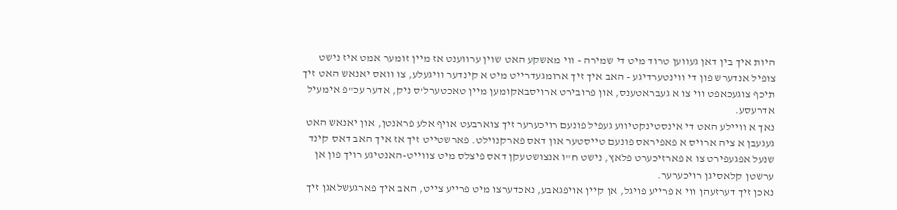היות איך בין דאן געווען טרוד מיט די שמירה - ווי מאשקע האט שוין ערווענט אז מיין זומער אמט איז נישט צופיל אנדערש פון די ווינטערדיגע - האב איך זיך ארומגעדרייט מיט א קינדער וויגעלע, צו וואס יאנאש האט זיך תיכף צוגעכאפט ווי צו א געבראטענס, און פרובירט ארויסבאקומען מיין טאכטערל'ס ניק, אדער עכ"פ אימעיל אדרעסע.
נאך א וויילע האט די אינסטינקטיווע געפיל פונעם רויכערער זיך צוארבעט אויף אלע פראנטן, און יאנאש האט געגעבן א ציה ארויס א פאפיראס פונעם טייסטער און דאס פארקנוילט. פארשטייט זיך אז איך האב דאס קינד שנעל אפגעפירט צו א פארזיכערט פלאץ, נישט ח"ו אנצושטעקן דאס פיצלס מיט צווייט-האנטיגע רויך פון אן ערשטן קלאסיגן רויכערער.
נאכן זיך דערזעהן ווי א פרייע פויגל, אן קיין אויפגאבע, נאכדערצו מיט פרייע צייט, האב איך פארגעשלאגן זיך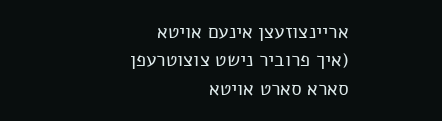אריינצוזעצן אינעם אויטא (איך פרוביר נישט צוצוטרעפן סארא סארט אויטא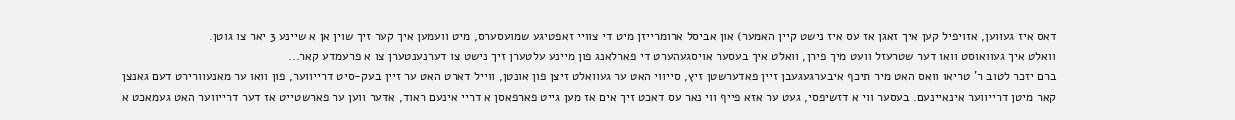דאס איז געווען, אזויפיל קען איך זאגן אז עס איז נישט קיין האמער) און אביסל ארומרייזן מיט די צוויי זאפטיגע שמועסערס, מיט וועמען איך קער זיך שוין אן א שיינע 3 יאר צו גוטן.
וואלט איך געוואוסט וואו דער שטרעזל וועט מיך פירן, וואלט איך בעסער אויסגעהערט די פארלאנג פון מיינע עלטערן זיך נישט צו דערנענטערן צו א פרעמדע קאר...
ברם יזכר לטוב ר' טריאו וואס האט מיר תיכף איבערגעגעבן זיין פאדערשטן זיץ, סייווי האט ער געוואלט זיצן פון אונטן, ווייל דארט האט ער זיין בעק-סיט דרייווער, פון וואו ער מאנעוורירט דעם גאנצן קאר מיטן דרייווער אינאיינעם. בעסער ווי א דזשיפסי, געט ער אזא פייף ווי נאר עס דאכט זיך אים אז מען גייט פארפאסן א דריי אינעם ראוד, אדער ווען ער פארשטייט אז דער דרייווער האט געמאכט א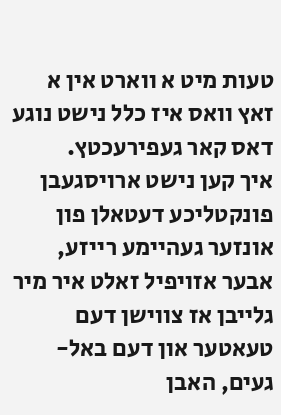טעות מיט א ווארט אין א זאץ וואס איז כלל נישט נוגע דאס קאר געפירעכטץ.
איך קען נישט ארויסגעבן פונקטליכע דעטאלן פון אונזער געהיימע רייזע, אבער אזויפיל זאלט איר מיר גלייבן אז צווישן דעם טעאטער און דעם באל-געים, האבן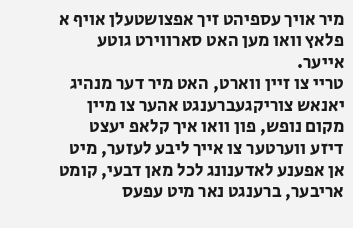מיר אויך עספיהט זיך אפצושטעלן אויף א פלאץ וואו מען האט סארווירט גוטע אייער.
טריי צו זיין ווארט, האט מיר דער מנהיג יאנאש צוריקגעברענגט אהער צו מיין מקום נופש, פון וואו איך קלאפ יעצט דיזע ווערטער צו אייך ליבע לעזער, מיט אן אפענע לאדענונג לכל מאן דבעי, קומט אריבער, ברענגט נאר מיט עפעס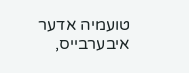טועמיה אדער איבערבייס,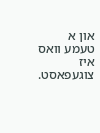און א טעמע וואס איז צוגעפאסט.